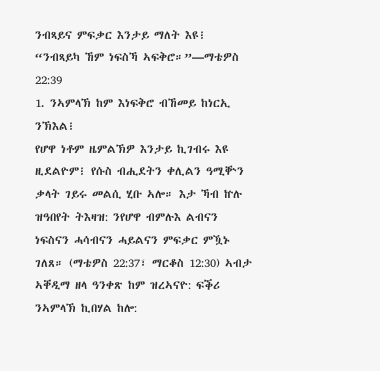ንብጻይና ምፍቃር እንታይ ማለት እዩ፧
“ንብጻይካ ኸም ነፍስኻ ኣፍቅሮ።”—ማቴዎስ 22:39
1. ንኣምላኽ ከም እነፍቅሮ ብኸመይ ከነርኢ ንኽእል፧
የሆዋ ነቶም ዜምልኽዎ እንታይ ኪገብሩ እዩ ዚደልዮም፧ የሱስ ብሒደትን ቀሊልን ዓሚቝን ቃላት ገይሩ መልሲ ሂቡ ኣሎ። እታ ኻብ ኵሉ ዝዓበየት ትእዛዝ: ንየሆዋ ብምሉእ ልብናን ነፍስናን ሓሳብናን ሓይልናን ምፍቃር ምዃኑ ገለጸ። (ማቴዎስ 22:37፣ ማርቆስ 12:30) ኣብታ ኣቐዲማ ዘላ ዓንቀጽ ከም ዝረኣናዮ: ፍቕሪ ንኣምላኽ ኪበሃል ከሎ: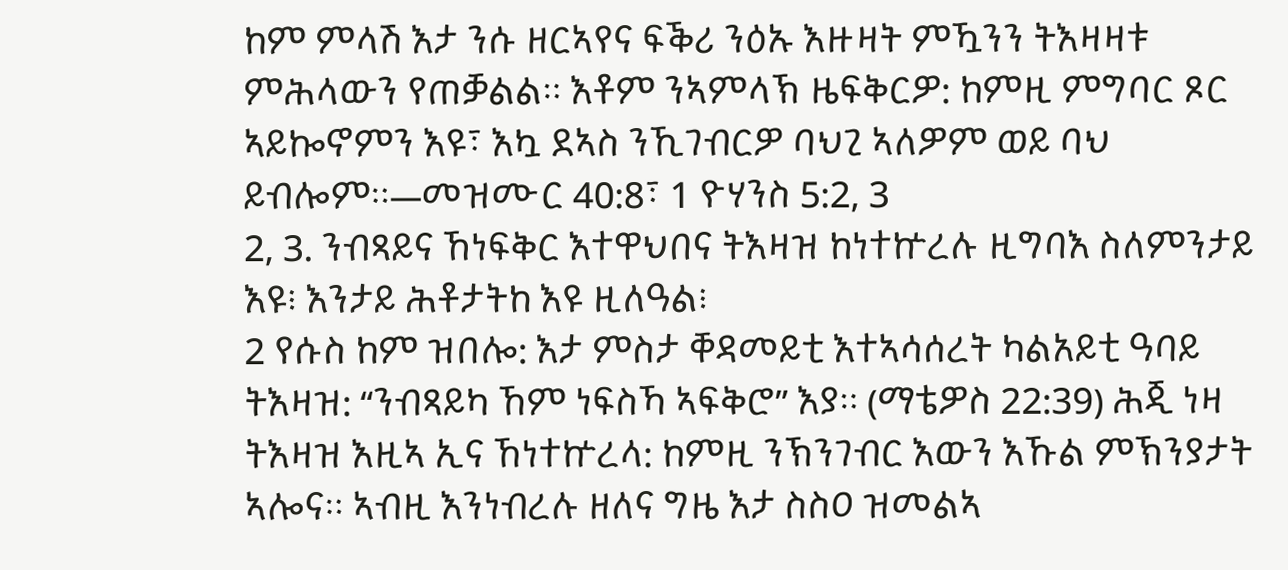ከም ምላሽ እታ ንሱ ዘርኣየና ፍቕሪ ንዕኡ እዙዛት ምዃንን ትእዛዛቱ ምሕላውን የጠቓልል። እቶም ንኣምላኽ ዜፍቅርዎ: ከምዚ ምግባር ጾር ኣይኰኖምን እዩ፣ እኳ ደኣስ ንኺገብርዎ ባህጊ ኣለዎም ወይ ባህ ይብሎም።—መዝሙር 40:8፣ 1 ዮሃንስ 5:2, 3
2, 3. ንብጻይና ኸነፍቅር እተዋህበና ትእዛዝ ከነተኵረሉ ዚግባእ ስለምንታይ እዩ፧ እንታይ ሕቶታትከ እዩ ዚለዓል፧
2 የሱስ ከም ዝበሎ: እታ ምስታ ቐዳመይቲ እተኣሳሰረት ካልአይቲ ዓባይ ትእዛዝ: “ንብጻይካ ኸም ነፍስኻ ኣፍቅሮ” እያ። (ማቴዎስ 22:39) ሕጂ ነዛ ትእዛዝ እዚኣ ኢና ኸነተኵረላ: ከምዚ ንኽንገብር እውን እኹል ምኽንያታት ኣሎና። ኣብዚ እንነብረሉ ዘለና ግዜ እታ ስስዐ ዝመልኣ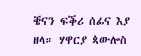ቔናን ፍቕሪ ሰፊና እያ ዘላ። ሃዋርያ ጳውሎስ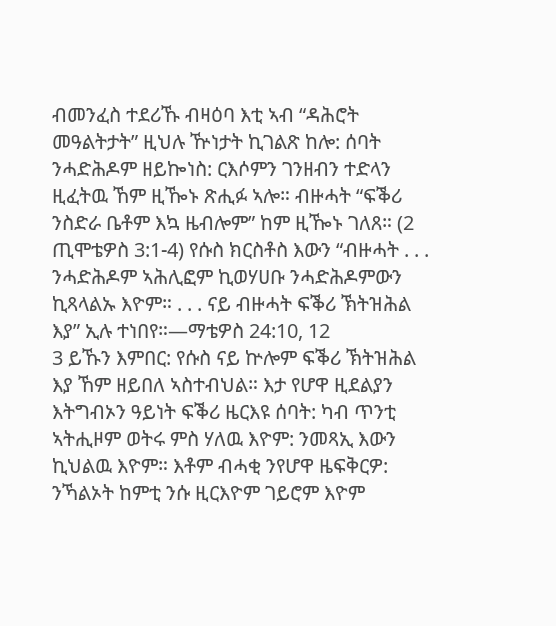ብመንፈስ ተደሪኹ ብዛዕባ እቲ ኣብ “ዳሕሮት መዓልትታት” ዚህሉ ዅነታት ኪገልጽ ከሎ: ሰባት ንሓድሕዶም ዘይኰነስ: ርእሶምን ገንዘብን ተድላን ዚፈትዉ ኸም ዚዀኑ ጽሒፉ ኣሎ። ብዙሓት “ፍቕሪ ንስድራ ቤቶም እኳ ዜብሎም” ከም ዚዀኑ ገለጸ። (2 ጢሞቴዎስ 3:1-4) የሱስ ክርስቶስ እውን “ብዙሓት . . . ንሓድሕዶም ኣሕሊፎም ኪወሃሀቡ ንሓድሕዶምውን ኪጻላልኡ እዮም። . . . ናይ ብዙሓት ፍቕሪ ኽትዝሕል እያ” ኢሉ ተነበየ።—ማቴዎስ 24:10, 12
3 ይኹን እምበር: የሱስ ናይ ኵሎም ፍቕሪ ኽትዝሕል እያ ኸም ዘይበለ ኣስተብህል። እታ የሆዋ ዚደልያን እትግብኦን ዓይነት ፍቕሪ ዜርእዩ ሰባት: ካብ ጥንቲ ኣትሒዞም ወትሩ ምስ ሃለዉ እዮም: ንመጻኢ እውን ኪህልዉ እዮም። እቶም ብሓቂ ንየሆዋ ዜፍቅርዎ: ንኻልኦት ከምቲ ንሱ ዚርእዮም ገይሮም እዮም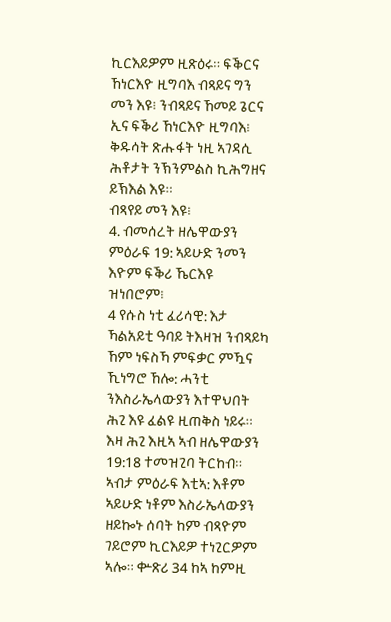ኪርእይዎም ዚጽዕሩ። ፍቕርና ኸነርእዮ ዚግባእ ብጻይና ግን መን እዩ፧ ንብጻይና ኸመይ ጌርና ኢና ፍቕሪ ኸነርእዮ ዚግባእ፧ ቅዱሳት ጽሑፋት ነዚ ኣገዳሲ ሕቶታት ንኽንምልስ ኪሕግዘና ይኽእል እዩ።
ብጻየይ መን እዩ፧
4. ብመሰረት ዘሌዋውያን ምዕራፍ 19: ኣይሁድ ንመን እዮም ፍቕሪ ኼርእዩ ዝነበሮም፧
4 የሱስ ነቲ ፈሪሳዊ: እታ ኻልአይቲ ዓባይ ትእዛዝ ንብጻይካ ኸም ነፍስኻ ምፍቃር ምዃና ኺነግሮ ኸሎ: ሓንቲ ንእስራኤላውያን እተዋህበት ሕጊ እዩ ፈልዩ ዚጠቅስ ነይሩ። እዛ ሕጊ እዚኣ ኣብ ዘሌዋውያን 19:18 ተመዝጊባ ትርከብ። ኣብታ ምዕራፍ እቲኣ: እቶም ኣይሁድ ነቶም እስራኤላውያን ዘይኰኑ ሰባት ከም ብጻዮም ገይሮም ኪርእይዎ ተነጊርዎም ኣሎ። ቍጽሪ 34 ከኣ ከምዚ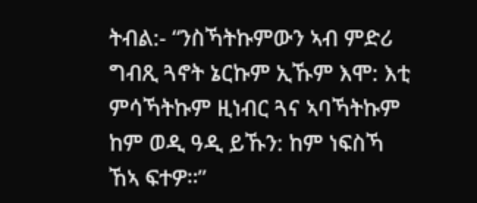ትብል:- “ንስኻትኩምውን ኣብ ምድሪ ግብጺ ጓኖት ኔርኩም ኢኹም እሞ: እቲ ምሳኻትኩም ዚነብር ጓና ኣባኻትኩም ከም ወዲ ዓዲ ይኹን: ከም ነፍስኻ ኸኣ ፍተዎ።”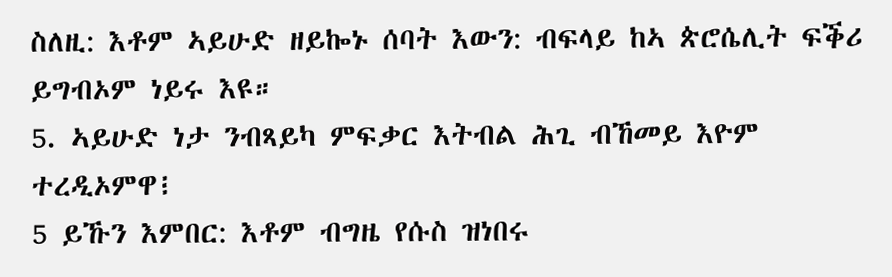ስለዚ: እቶም ኣይሁድ ዘይኰኑ ሰባት እውን: ብፍላይ ከኣ ጵሮሴሊት ፍቕሪ ይግብኦም ነይሩ እዩ።
5. ኣይሁድ ነታ ንብጻይካ ምፍቃር እትብል ሕጊ ብኸመይ እዮም ተረዲኦምዋ፧
5 ይኹን እምበር: እቶም ብግዜ የሱስ ዝነበሩ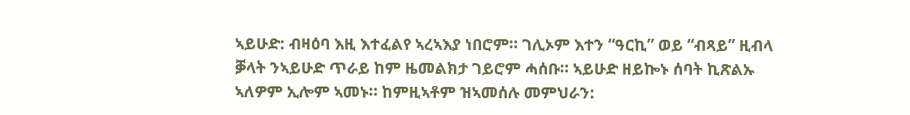ኣይሁድ: ብዛዕባ እዚ እተፈልየ ኣረኣእያ ነበሮም። ገሊኦም እተን “ዓርኪ” ወይ “ብጻይ” ዚብላ ቓላት ንኣይሁድ ጥራይ ከም ዜመልክታ ገይሮም ሓሰቡ። ኣይሁድ ዘይኰኑ ሰባት ኪጽልኡ ኣለዎም ኢሎም ኣመኑ። ከምዚኣቶም ዝኣመሰሉ መምህራን: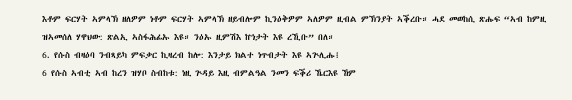እቶም ፍርሃት ኣምላኽ ዘለዎም ነቶም ፍርሃት ኣምላኽ ዘይብሎም ኪንዕቅዎም ኣለዎም ዚብል ምኽንያት ኣቕረቡ። ሓደ መወከሲ ጽሑፍ “ኣብ ከምዚ ዝኣመሰለ ሃዋህው: ጽልኢ ኣስፋሕፊኡ እዩ። ንዕኡ ዚምሽእ ኵነታት እዩ ረኺቡ” በለ።
6. የሱስ ብዛዕባ ንብጻይካ ምፍቃር ኪዛረብ ከሎ: እንታይ ክልተ ነጥብታት እዩ ኣጕሊሑ፧
6 የሱስ ኣብቲ ኣብ ከረን ዝሃቦ ስብከቱ: ነዚ ጕዳይ እዚ ብምልዓል ንመን ፍቕሪ ኼርእዩ ኸም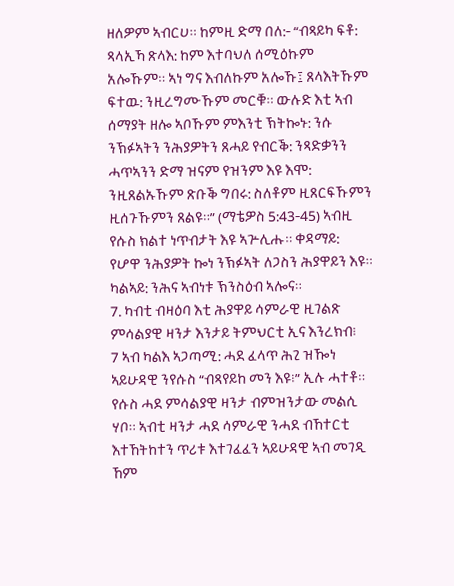ዘለዎም ኣብርሀ። ከምዚ ድማ በለ:- “ብጻይካ ፍቶ: ጻላኢኻ ጽላእ: ከም እተባህለ ሰሚዕኩም አሎኹም። ኣነ ግና እብለኩም አሎኹ፤ ጸላእትኹም ፍተዉ: ንዚረግሙኹም መርቑ። ውሉድ እቲ ኣብ ሰማያት ዘሎ ኣቦኹም ምእንቲ ኽትኰኑ: ንሱ ንኽፉኣትን ንሕያዎትን ጸሓይ የብርቕ: ንጻድቃንን ሓጥኣንን ድማ ዝናም የዝንም እዩ እሞ: ንዚጸልኡኹም ጽቡቕ ግበሩ: ስለቶም ዚጸርፍኹምን ዚሰጉኹምን ጸልዩ።” (ማቴዎስ 5:43-45) ኣብዚ የሱስ ክልተ ነጥብታት እዩ ኣጕሊሑ። ቀዳማይ: የሆዋ ንሕያዎት ኰነ ንኽፉኣት ለጋስን ሕያዋይን እዩ። ካልኣይ: ንሕና ኣብነቱ ኽንስዕብ ኣሎና።
7. ካብቲ ብዛዕባ እቲ ሕያዋይ ሳምራዊ ዚገልጽ ምሳልያዊ ዛንታ እንታይ ትምህርቲ ኢና እንረክብ፧
7 ኣብ ካልእ ኣጋጣሚ: ሓደ ፈላጥ ሕጊ ዝዀነ ኣይሁዳዊ ንየሱስ “ብጻየይከ መን እዩ፧” ኢሉ ሓተቶ። የሱስ ሓደ ምሳልያዊ ዛንታ ብምዝንታው መልሲ ሃቦ። ኣብቲ ዛንታ ሓደ ሳምራዊ ንሓደ ብኸተርቲ እተኸትከተን ጥሪቱ እተገፈፈን ኣይሁዳዊ ኣብ መገዲ ኸም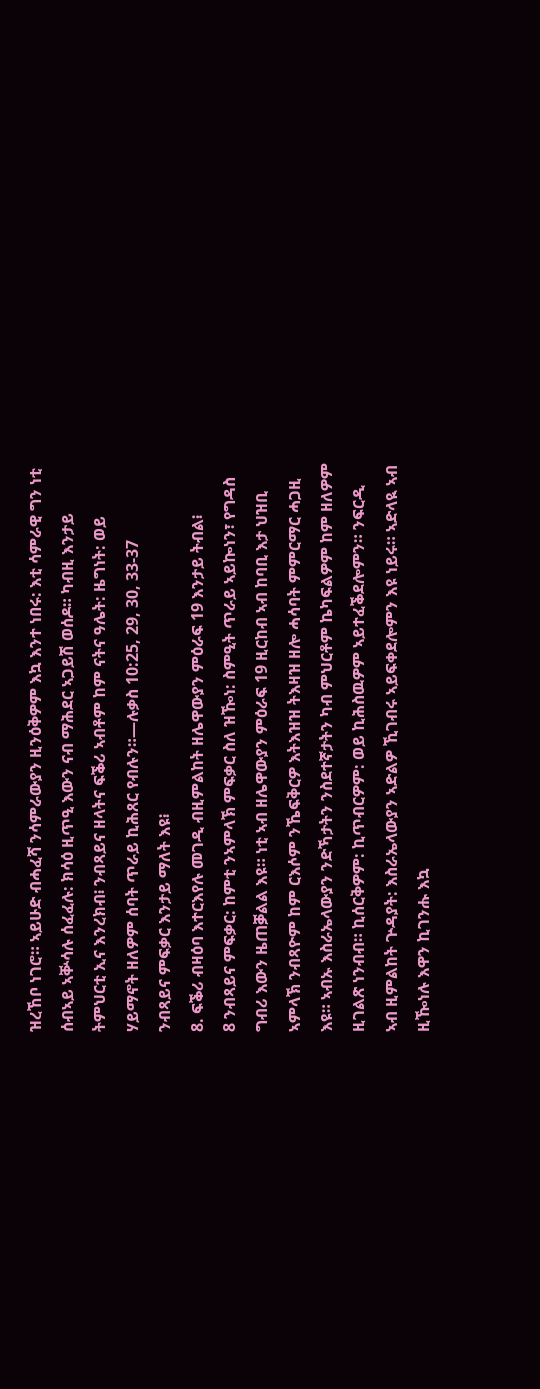ዝረኸቦ ነገሮ። ኣይሁድ ብሓፈሻ ንሳምራውያን ዚንዕቅዎም እኳ እንተ ነበሩ: እቲ ሳምራዊ ግን ነቲ ሰብኣይ ኣቝሳሉ ሰፈፈሉ: ክሳዕ ዚጥዒ እውን ናብ ማሕደር ኣጋይሽ ወሰዶ። ካብዚ እንታይ ትምህርቲ ኢና እንረክብ፧ ንብጻይና ዘላትና ፍቕሪ ኣብቶም ከም ናትና ዓሌት: ዜግነት: ወይ ሃይማኖት ዘለዎም ሰባት ጥራይ ኪሕጸር የብሉን።—ሉቃስ 10:25, 29, 30, 33-37
ንብጻይና ምፍቃር እንታይ ማለት እዩ፧
8. ፍቕሪ ብዛዕባ እተርእየሉ መገዲ ብዚምልከት ዘሌዋውያን ምዕራፍ 19 እንታይ ትብል፧
8 ንብጻይና ምፍቃር: ከምቲ ንኣምላኽ ምፍቃር ስለ ዝዀነ: ስምዒት ጥራይ ኣይኰነን፣ የግዳስ ግብሪ እውን ዜጠቓልል እዩ። ነቲ ኣብ ዘሌዋውያን ምዕራፍ 19 ዚርከብ ኣብ ከባቢ እታ ህዝቢ ኣምላኽ ንብጻዮም ከም ርእሶም ንኼፍቅርዎ እትእዝዝ ትእዛዝ ዘሎ ሓሳባት ምምርማር ሓጋዚ እዩ። ኣብኡ እስራኤላውያን ንድኻታትን ንስደተኛታትን ካብ ምህርቶም ኬካፍልዎም ከም ዘለዎም ዚገልጽ ነንብብ። ኪሰርቅዎም: ኪጥብርዎም: ወይ ኪሕስዉዎም ኣይተፈቕደሎምን። ንፍርዲ ኣብ ዚምልከት ጕዳያት: እስራኤላውያን ኣድልዎ ኺገብሩ ኣይፍቀደሎምን እዩ ነይሩ። ኣድላዪ ኣብ ዚዀነሉ እዋን ኪገንሑ እኳ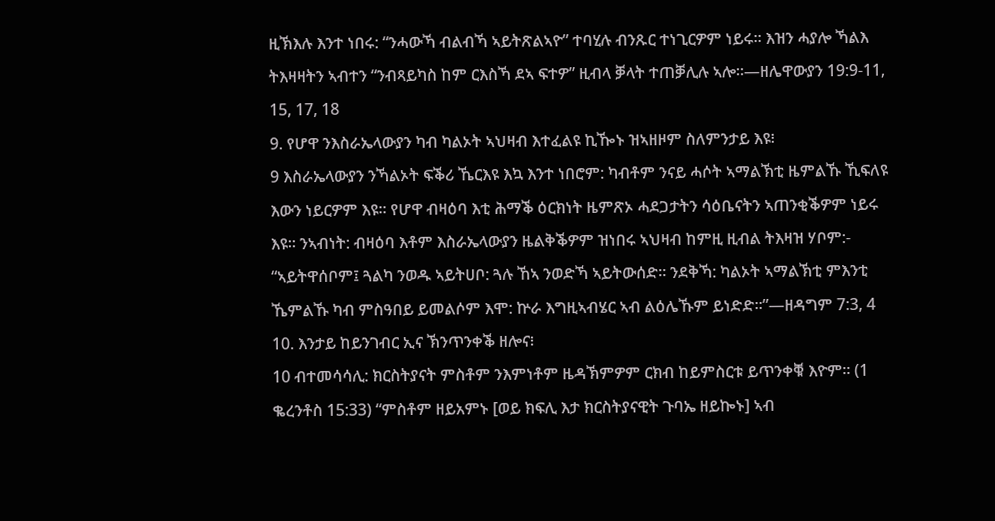ዚኽእሉ እንተ ነበሩ: “ንሓውኻ ብልብኻ ኣይትጽልኣዮ” ተባሂሉ ብንጹር ተነጊርዎም ነይሩ። እዝን ሓያሎ ኻልእ ትእዛዛትን ኣብተን “ንብጻይካስ ከም ርእስኻ ደኣ ፍተዎ” ዚብላ ቓላት ተጠቓሊሉ ኣሎ።—ዘሌዋውያን 19:9-11, 15, 17, 18
9. የሆዋ ንእስራኤላውያን ካብ ካልኦት ኣህዛብ እተፈልዩ ኪዀኑ ዝኣዘዞም ስለምንታይ እዩ፧
9 እስራኤላውያን ንኻልኦት ፍቕሪ ኼርእዩ እኳ እንተ ነበሮም: ካብቶም ንናይ ሓሶት ኣማልኽቲ ዜምልኹ ኺፍለዩ እውን ነይርዎም እዩ። የሆዋ ብዛዕባ እቲ ሕማቕ ዕርክነት ዜምጽኦ ሓደጋታትን ሳዕቤናትን ኣጠንቂቕዎም ነይሩ እዩ። ንኣብነት: ብዛዕባ እቶም እስራኤላውያን ዜልቅቕዎም ዝነበሩ ኣህዛብ ከምዚ ዚብል ትእዛዝ ሃቦም:- “ኣይትዋሰቦም፤ ጓልካ ንወዱ ኣይትሀቦ: ጓሉ ኸኣ ንወድኻ ኣይትውሰድ። ንደቅኻ: ካልኦት ኣማልኽቲ ምእንቲ ኼምልኹ ካብ ምስዓበይ ይመልሶም እሞ: ኵራ እግዚኣብሄር ኣብ ልዕሌኹም ይነድድ።”—ዘዳግም 7:3, 4
10. እንታይ ከይንገብር ኢና ኽንጥንቀቕ ዘሎና፧
10 ብተመሳሳሊ: ክርስትያናት ምስቶም ንእምነቶም ዜዳኽምዎም ርክብ ከይምስርቱ ይጥንቀቑ እዮም። (1 ቈረንቶስ 15:33) “ምስቶም ዘይአምኑ [ወይ ክፍሊ እታ ክርስትያናዊት ጉባኤ ዘይኰኑ] ኣብ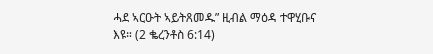ሓደ ኣርዑት ኣይትጸመዱ” ዚብል ማዕዳ ተዋሂቡና እዩ። (2 ቈረንቶስ 6:14)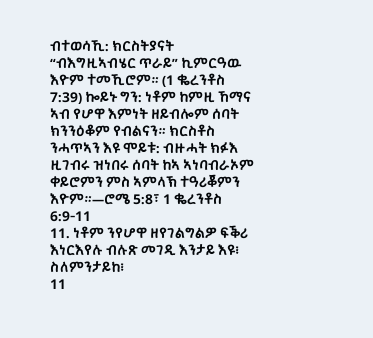ብተወሳኺ: ክርስትያናት “ብእግዚኣብሄር ጥራይ” ኪምርዓዉ እዮም ተመኺሮም። (1 ቈረንቶስ 7:39) ኰይኑ ግን: ነቶም ከምዚ ኸማና ኣብ የሆዋ እምነት ዘይብሎም ሰባት ክንንዕቆም የብልናን። ክርስቶስ ንሓጥኣን እዩ ሞይቱ: ብዙሓት ክፉእ ዚገብሩ ዝነበሩ ሰባት ከኣ ኣነባብራኦም ቀይሮምን ምስ ኣምላኽ ተዓሪቖምን እዮም።—ሮሜ 5:8፣ 1 ቈረንቶስ 6:9-11
11. ነቶም ንየሆዋ ዘየገልግልዎ ፍቕሪ እነርእየሉ ብሉጽ መገዲ እንታይ እዩ፧ ስለምንታይከ፧
11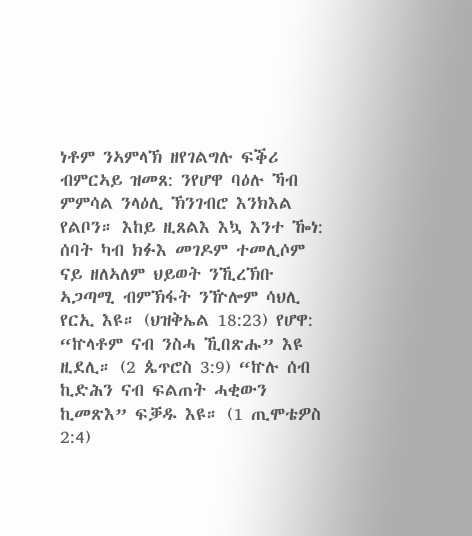ነቶም ንኣምላኽ ዘየገልግሉ ፍቕሪ ብምርኣይ ዝመጸ: ንየሆዋ ባዕሉ ኻብ ምምሳል ንላዕሊ ኽንገብሮ እንክእል የልቦን። እከይ ዚጸልእ እኳ እንተ ዀነ: ሰባት ካብ ክፉእ መገዶም ተመሊሶም ናይ ዘለኣለም ህይወት ንኺረኽቡ ኣጋጣሚ ብምኽፋት ንዅሎም ሳህሊ የርኢ እዩ። (ህዝቅኤል 18:23) የሆዋ: “ኵላቶም ናብ ንስሓ ኺበጽሑ” እዩ ዚደሊ። (2 ጴጥሮስ 3:9) “ኵሉ ሰብ ኪድሕን ናብ ፍልጠት ሓቂውን ኪመጽእ” ፍቓዱ እዩ። (1 ጢሞቴዎስ 2:4)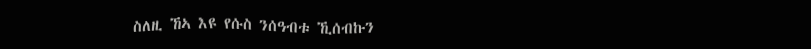ስለዚ ኸኣ እዩ የሱስ ንሰዓብቱ ኺሰብኩን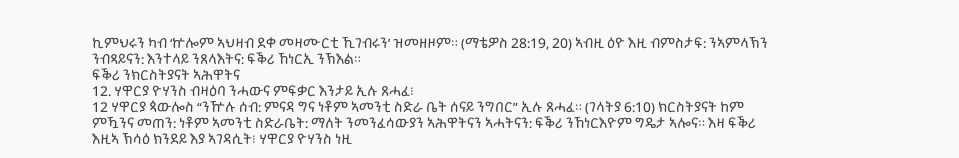ኪምህሩን ካብ ‘ኵሎም ኣህዛብ ደቀ መዛሙርቲ ኺገብሩን’ ዝመዘዞም። (ማቴዎስ 28:19, 20) ኣብዚ ዕዮ እዚ ብምስታፍ: ንኣምላኽን ንብጻይናን: እንተላይ ንጸላእትና: ፍቕሪ ኸነርኢ ንኽእል።
ፍቕሪ ንክርስትያናት ኣሕዋትና
12. ሃዋርያ ዮሃንስ ብዛዕባ ንሓውና ምፍቃር እንታይ ኢሉ ጸሓፈ፧
12 ሃዋርያ ጳውሎስ “ንዅሉ ሰብ: ምናዳ ግና ነቶም ኣመንቲ ስድራ ቤት ሰናይ ንግበር” ኢሉ ጸሓፈ። (ገላትያ 6:10) ክርስትያናት ከም ምዃንና መጠን: ነቶም ኣመንቲ ስድራቤት: ማለት ንመንፈሳውያን ኣሕዋትናን ኣሓትናን: ፍቕሪ ንኸነርእዮም ግዴታ ኣሎና። እዛ ፍቕሪ እዚኣ ኽሳዕ ክንደይ እያ ኣገዳሲት፧ ሃዋርያ ዮሃንስ ነዚ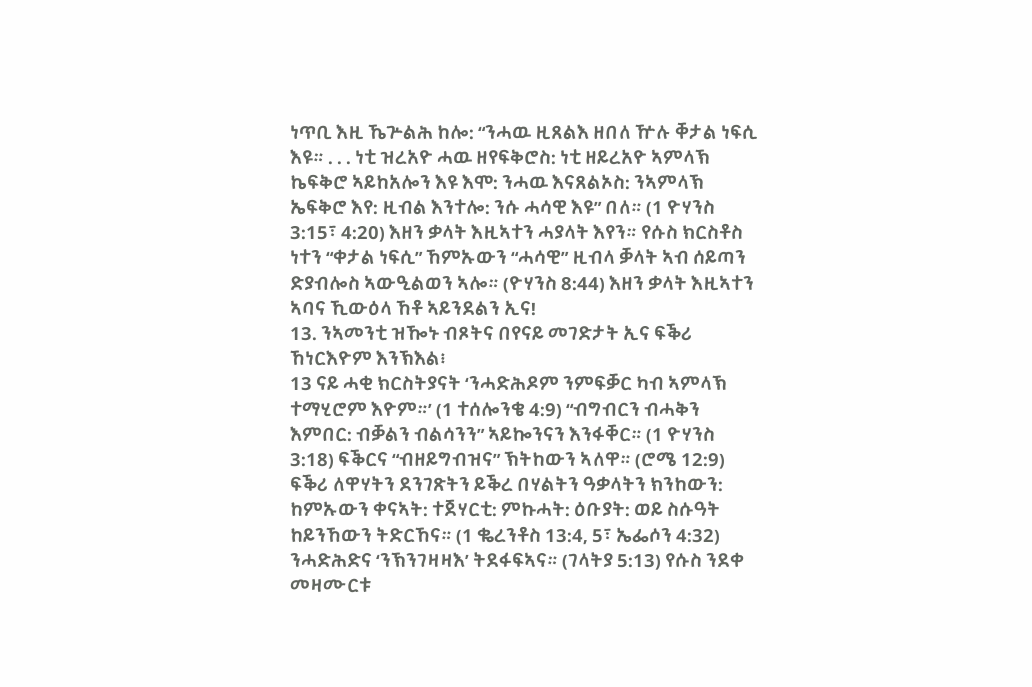ነጥቢ እዚ ኼጕልሕ ከሎ: “ንሓዉ ዚጸልእ ዘበለ ዅሉ ቐታል ነፍሲ እዩ። . . . ነቲ ዝረአዮ ሓዉ ዘየፍቅሮስ: ነቲ ዘይረአዮ ኣምላኽ ኬፍቅሮ ኣይከአሎን እዩ እሞ: ንሓዉ እናጸልኦስ: ንኣምላኽ ኤፍቅሮ እየ: ዚብል እንተሎ: ንሱ ሓሳዊ እዩ” በለ። (1 ዮሃንስ 3:15፣ 4:20) እዘን ቃላት እዚኣተን ሓያላት እየን። የሱስ ክርስቶስ ነተን “ቀታል ነፍሲ” ኸምኡውን “ሓሳዊ” ዚብላ ቓላት ኣብ ሰይጣን ድያብሎስ ኣውዒልወን ኣሎ። (ዮሃንስ 8:44) እዘን ቃላት እዚኣተን ኣባና ኺውዕላ ኸቶ ኣይንደልን ኢና!
13. ንኣመንቲ ዝዀኑ ብጾትና በየናይ መገድታት ኢና ፍቕሪ ኸነርእዮም እንኽእል፧
13 ናይ ሓቂ ክርስትያናት ‘ንሓድሕዶም ንምፍቓር ካብ ኣምላኽ ተማሂሮም እዮም።’ (1 ተሰሎንቄ 4:9) “ብግብርን ብሓቅን እምበር: ብቓልን ብልሳንን” ኣይኰንናን እንፋቐር። (1 ዮሃንስ 3:18) ፍቕርና “ብዘይግብዝና” ኽትከውን ኣለዋ። (ሮሜ 12:9) ፍቕሪ ለዋሃትን ደንገጽትን ይቕረ በሃልትን ዓቃላትን ክንከውን: ከምኡውን ቀናኣት: ተጀሃርቲ: ምኩሓት: ዕቡያት: ወይ ስሱዓት ከይንኸውን ትድርኸና። (1 ቈረንቶስ 13:4, 5፣ ኤፌሶን 4:32) ንሓድሕድና ‘ንኽንገዛዛእ’ ትደፋፍኣና። (ገላትያ 5:13) የሱስ ንደቀ መዛሙርቱ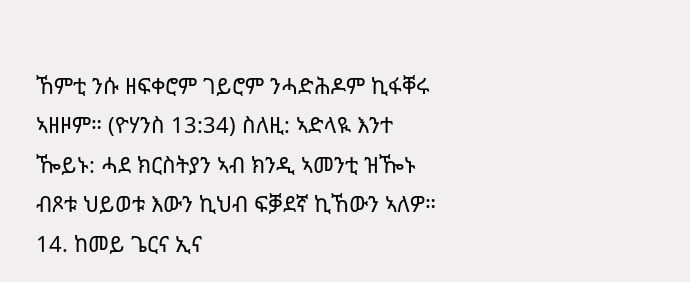ኸምቲ ንሱ ዘፍቀሮም ገይሮም ንሓድሕዶም ኪፋቐሩ ኣዘዞም። (ዮሃንስ 13:34) ስለዚ: ኣድላዪ እንተ ዀይኑ: ሓደ ክርስትያን ኣብ ክንዲ ኣመንቲ ዝዀኑ ብጾቱ ህይወቱ እውን ኪህብ ፍቓደኛ ኪኸውን ኣለዎ።
14. ከመይ ጌርና ኢና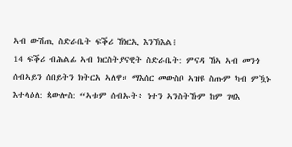ኣብ ውሽጢ ስድራቤት ፍቕሪ ኸነርኢ እንኽእል፧
14 ፍቕሪ ብሕልፊ ኣብ ክርስትያናዊት ስድራቤት: ምናዳ ኸኣ ኣብ መንጎ ሰብኣይን ሰበይትን ክትርአ ኣለዋ። ማእሰር መውስቦ ኣዝዩ ስጡም ካብ ምዃኑ እተላዕለ: ጳውሎስ: “ኣቱም ሰብኡት፥ ነተን ኣንስትኹም ከም ገዛእ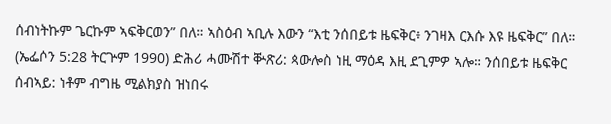ሰብነትኩም ጌርኩም ኣፍቅርወን” በለ። ኣስዕብ ኣቢሉ እውን “እቲ ንሰበይቱ ዜፍቅር፥ ንገዛእ ርእሱ እዩ ዜፍቅር” በለ። (ኤፌሶን 5:28 ትርጕም 1990) ድሕሪ ሓሙሽተ ቝጽሪ: ጳውሎስ ነዚ ማዕዳ እዚ ደጊምዎ ኣሎ። ንሰበይቱ ዜፍቅር ሰብኣይ: ነቶም ብግዜ ሚልክያስ ዝነበሩ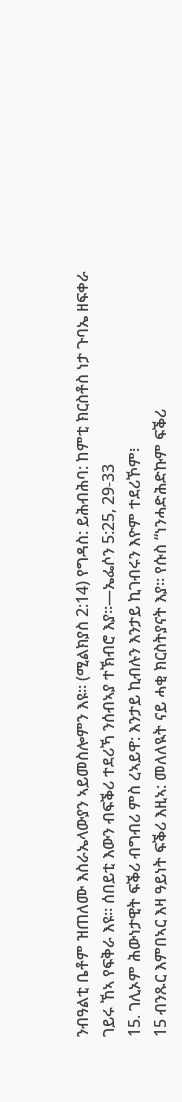ንብዓልቲ ቤቶም ዝጠለሙ እስራኤላውያን ኣይመስሎምን እዩ። (ሚልክያስ 2:14) የግዳስ: ይሕብሕባ: ከምቲ ክርስቶስ ነታ ጉባኤ ዘፍቀራ ገይሩ ኸኣ የፍቅራ እዩ። ሰበይቲ እውን ብፍቕሪ ተደሪኻ ንሰብኣያ ተኽብሮ እያ።—ኤፌሶን 5:25, 29-33
15. ገሊኦም ሕውነታዊት ፍቕሪ ብግብሪ ምስ ረኣይዋ: እንታይ ኪብሉን እንታይ ኪገብሩን እዮም ተደሪኾም፧
15 ብንጹር እምበኣር እዛ ዓይነት ፍቕሪ እዚኣ: መለለዪት ናይ ሓቂ ክርስትያናት እያ። የሱስ “ነንሓድሕድኩም ፍቕሪ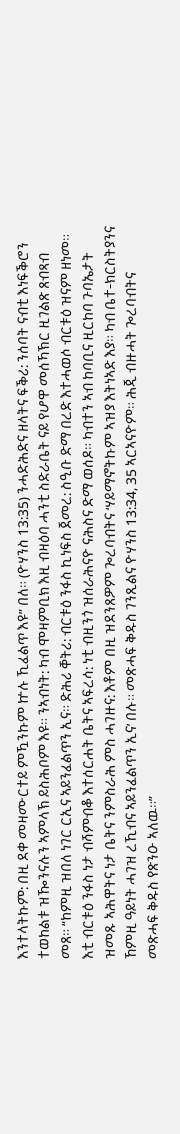እንተላትኩም: በዚ ደቀ መዛሙርተይ ምዃንኩም ኵሉ ኺፈልጥ እዩ” በለ። (ዮሃንስ 13:35) ንሓድሕድና ዘላትና ፍቕሪ: ንሰባት ናብቲ እነፍቕሮን ተወከልቱ ዝዀንናሉን ኣምላኽ ይስሕቦም እዩ። ንኣብነት: ካብ ሞዛምቢክ እዚ ብዛዕባ ሓንቲ ስድራቤት ናይ የሆዋ መሰኻኽር ዚገልጽ ጸብጻብ መጸ። “ከምዚ ዝበለ ነገር ርኢና ኣይንፈልጥን ኢና። ድሕሪ ቐትሪ: ብርቱዕ ንፋስ ኪነፍስ ጀመረ: ስዒቡ ድማ በረድ እተሓወሶ ብርቱዕ ዝናም ዘነመ። እቲ ብርቱዕ ንፋስ ነታ ብሻምብቆ እተሰርሐት ቤትና ኣፍረሳ: ነቲ ብዚንጎ ዝሰራሕናዮ ናሕስና ድማ ወሰዶ። ካብተን ኣብ ከባቢና ዚርከባ ጉባኤታት ዝመጹ ኣሕዋትና ነታ ቤትና ንምስራሕ ምስ ሓገዙና: እቶም በዚ ዝደንጸዎም ጐረባብትና ‘ሃይማኖትኩም ኣዝያ እትነኣድ እያ። ካብ ቤተ-ክርስትያንና ኸምዚ ዓይነት ሓገዝ ረኺብና ኣይንፈልጥን ኢና’ በሉ። መጽሓፍ ቅዱስ ገንጺልና ዮሃንስ 13:34, 35 ኣርኣናዮም። ሕጂ ብዙሓት ጐረባብትና መጽሓፍ ቅዱስ የጽንዑ ኣለዉ።”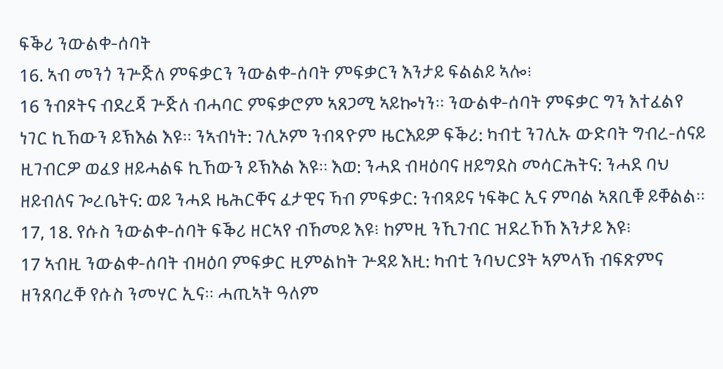ፍቕሪ ንውልቀ-ሰባት
16. ኣብ መንጎ ንጕጅለ ምፍቃርን ንውልቀ-ሰባት ምፍቃርን እንታይ ፍልልይ ኣሎ፧
16 ንብጾትና ብደረጃ ጕጅለ ብሓባር ምፍቃሮም ኣጸጋሚ ኣይኰነን። ንውልቀ-ሰባት ምፍቃር ግን እተፈልየ ነገር ኪኸውን ይኽእል እዩ። ንኣብነት: ገሊኦም ንብጻዮም ዜርእይዎ ፍቕሪ: ካብቲ ንገሊኡ ውድባት ግብረ-ሰናይ ዚገብርዎ ወፈያ ዘይሓልፍ ኪኸውን ይኽእል እዩ። እወ: ንሓደ ብዛዕባና ዘይግደስ መሳርሕትና: ንሓደ ባህ ዘይብለና ጐረቤትና: ወይ ንሓደ ዜሕርቐና ፈታዊና ኻብ ምፍቃር: ንብጻይና ነፍቅር ኢና ምባል ኣጸቢቑ ይቐልል።
17, 18. የሱስ ንውልቀ-ሰባት ፍቕሪ ዘርኣየ ብኸመይ እዩ፧ ከምዚ ንኺገብር ዝደረኾኸ እንታይ እዩ፧
17 ኣብዚ ንውልቀ-ሰባት ብዛዕባ ምፍቃር ዚምልከት ጕዳይ እዚ: ካብቲ ንባህርያት ኣምላኽ ብፍጽምና ዘንጸባረቐ የሱስ ንመሃር ኢና። ሓጢኣት ዓለም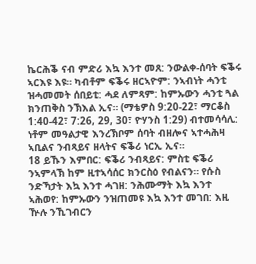ኬርሕቕ ናብ ምድሪ እኳ እንተ መጸ: ንውልቀ-ሰባት ፍቕሩ ኣርእዩ እዩ። ካብቶም ፍቕሩ ዘርኣዮም: ንኣብነት ሓንቲ ዝሓመመት ሰበይቲ: ሓደ ለምጻም: ከምኡውን ሓንቲ ጓል ክንጠቅስ ንኽእል ኢና። (ማቴዎስ 9:20-22፣ ማርቆስ 1:40-42፣ 7:26, 29, 30፣ ዮሃንስ 1:29) ብተመሳሳሊ: ነቶም መዓልታዊ እንረኽቦም ሰባት ብዘሎና ኣተሓሕዛ ኣቢልና ንብጻይና ዘላትና ፍቕሪ ነርኢ ኢና።
18 ይኹን እምበር: ፍቕሪ ንብጻይና: ምስቲ ፍቕሪ ንኣምላኽ ከም ዚተኣሳሰር ክንርስዕ የብልናን። የሱስ ንድኻታት እኳ እንተ ሓገዘ: ንሕሙማት እኳ እንተ ኣሕወየ: ከምኡውን ንዝጠመዩ እኳ እንተ መገበ: እዚ ዅሉ ንኺገብርን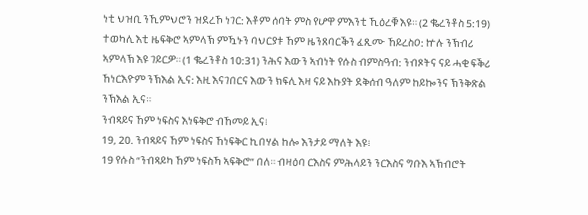ነቲ ህዝቢ ንኺምህሮን ዝደረኾ ነገር: እቶም ሰባት ምስ የሆዋ ምእንቲ ኺዕረቑ እዩ። (2 ቈረንቶስ 5:19) ተወካሊ እቲ ዜፍቅሮ ኣምላኽ ምዃኑን ባህርያቱ ኸም ዜንጸባርቕን ፈጺሙ ኸይረስዐ: ኵሉ ንኽብሪ ኣምላኽ እዩ ገይርዎ። (1 ቈረንቶስ 10:31) ንሕና እውን ኣብነት የሱስ ብምስዓብ: ንብጾትና ናይ ሓቂ ፍቕሪ ኸነርእዮም ንኽእል ኢና: እዚ እናገበርና እውን ክፍሊ እዛ ናይ እኩያት ደቅሰብ ዓለም ከይኰንና ኽንቅጽል ንኽእል ኢና።
ንብጻይና ኸም ነፍስና እነፍቅሮ ብኸመይ ኢና፧
19, 20. ንብጻይና ኸም ነፍስና ኸነፍቅር ኪበሃል ከሎ እንታይ ማለት እዩ፧
19 የሱስ “ንብጻይካ ኸም ነፍስኻ ኣፍቅሮ” በለ። ብዛዕባ ርእስና ምሕላይን ንርእስና ግቡእ ኣኽብሮት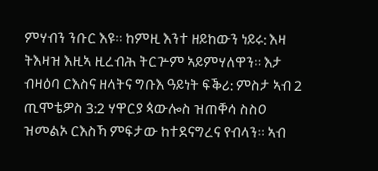ምሃብን ንቡር እዩ። ከምዚ እንተ ዘይከውን ነይሩ: እዛ ትእዛዝ እዚኣ ዚረብሕ ትርጕም ኣይምሃለዋን። እታ ብዛዕባ ርእስና ዘላትና ግቡእ ዓይነት ፍቕሪ: ምስታ ኣብ 2 ጢሞቴዎስ 3:2 ሃዋርያ ጳውሎስ ዝጠቐሳ ስስዐ ዝመልኦ ርእስኻ ምፍታው ከተደናግረና የብላን። ኣብ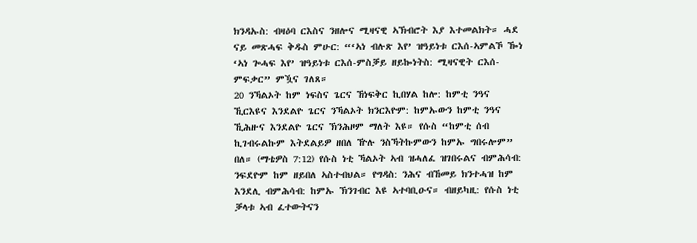ክንዳኡስ: ብዛዕባ ርእስና ንዘሎና ሚዛናዊ ኣኽብሮት እያ እተመልክት። ሓደ ናይ መጽሓፍ ቅዱስ ምሁር: “‘ኣነ ብሉጽ እየ’ ዝዓይነቱ ርእሰ-ኣምልኾ ዀነ ‘ኣነ ጐሓፍ እየ’ ዝዓይነቱ ርእሰ-ምስቓይ ዘይኰነትስ: ሚዛናዊት ርእሰ-ምፍቃር” ምዃና ገለጸ።
20 ንኻልኦት ከም ነፍስና ጌርና ኸነፍቅር ኪበሃል ከሎ: ከምቲ ንዓና ኺርእዩና እንደልዮ ጌርና ንኻልኦት ክንርእዮም: ከምኡውን ከምቲ ንዓና ኺሕዙና እንደልዮ ጌርና ኽንሕዞም ማለት እዩ። የሱስ “ከምቲ ሰብ ኪገብሩልኩም እትደልይዎ ዘበለ ዅሉ ንስኻትኩምውን ከምኡ ግበሩሎም” በለ። (ማቴዎስ 7:12) የሱስ ነቲ ኻልኦት ኣብ ዝሓለፈ ዝገበሩልና ብምሕሳብ: ንፍደዮም ከም ዘይበለ ኣስተብህል። የግዳስ: ንሕና ብኸመይ ክንተሓዝ ከም እንደሊ ብምሕሳብ: ከምኡ ኽንገብር እዩ ኣተባቢዑና። ብዘይካዚ: የሱስ ነቲ ቓላቱ ኣብ ፈተውትናን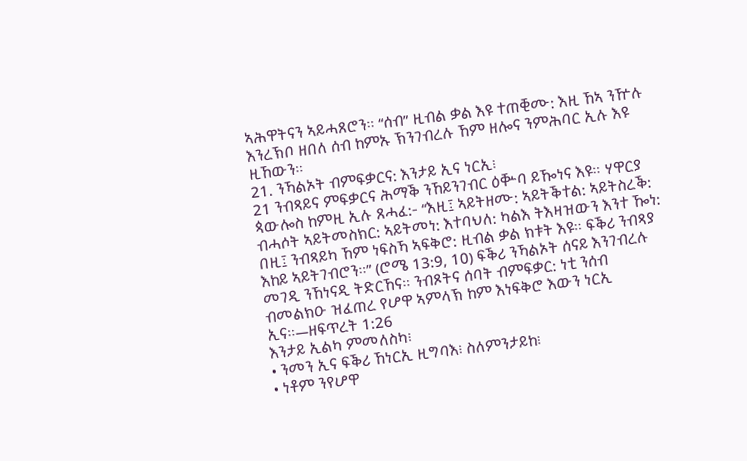ኣሕዋትናን ኣይሓጸሮን። “ሰብ” ዚብል ቃል እዩ ተጠቒሙ: እዚ ኸኣ ንዅሉ እንረኽቦ ዘበለ ሰብ ከምኡ ኽንገብረሉ ኸም ዘሎና ንምሕባር ኢሉ እዩ ዚኸውን።
21. ንኻልኦት ብምፍቃርና: እንታይ ኢና ነርኢ፧
21 ንብጻይና ምፍቃርና ሕማቕ ንኸይንገብር ዕቝባ ይዀነና እዩ። ሃዋርያ ጳውሎስ ከምዚ ኢሉ ጸሓፈ:- “እዚ፤ ኣይትዘሙ: ኣይትቕተል: ኣይትስረቕ: ብሓሶት ኣይትመስክር: ኣይትመነ: እተባህለ: ካልእ ትእዛዝውን እንተ ዀነ: በዚ፤ ንብጻይካ ኸም ነፍስኻ ኣፍቅሮ: ዚብል ቃል ክቱት እዩ። ፍቕሪ ንብጻያ እከይ ኣይትገብሮን።” (ሮሜ 13:9, 10) ፍቕሪ ንኻልኦት ሰናይ እንገብረሉ መገዲ ንኸነናዲ ትድርኸና። ንብጾትና ሰባት ብምፍቃር: ነቲ ንሰብ ብመልክዑ ዝፈጠረ የሆዋ ኣምላኽ ከም እነፍቅሮ እውን ነርኢ ኢና።—ዘፍጥረት 1:26
እንታይ ኢልካ ምመለስካ፧
• ንመን ኢና ፍቕሪ ኸነርኢ ዚግባእ፧ ስለምንታይከ፧
• ነቶም ንየሆዋ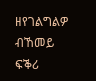ዘየገልግልዎ ብኸመይ ፍቕሪ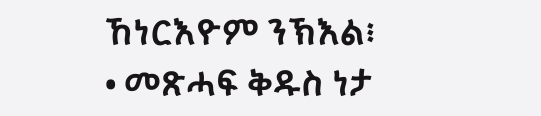ኸነርእዮም ንኽእል፧
• መጽሓፍ ቅዱስ ነታ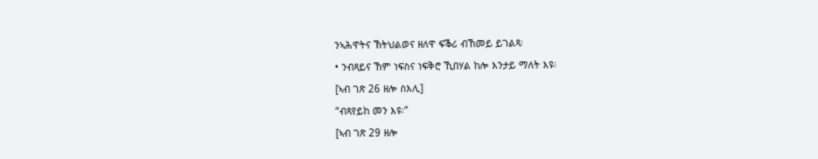ንኣሕዋትና ኽትህልወና ዘለዋ ፍቕሪ ብኸመይ ይገልጻ፧
• ንብጻይና ኸም ነፍስና ነፍቅሮ ኺበሃል ከሎ እንታይ ማለት እዩ፧
[ኣብ ገጽ 26 ዘሎ ስእሊ]
“ብጻየይከ መን እዩ፧”
[ኣብ ገጽ 29 ዘሎ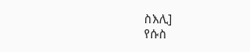ስእሊ]
የሱስ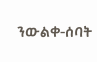ንውልቀ-ሰባት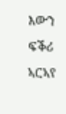እውን ፍቕሪ ኣርኣየ